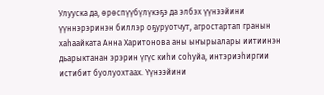Улууска да, өрөспүүбүлүкэҕэ да элбэх үүнээйини үүннэрэринэн биллэр оҕуруотчут, агростартап гранын хаһаайката Анна Харитонова аны ыҥырыалары иитиинэн дьарыктанан эрэрин үгүс киһи соһуйа, интэриэһиргии истибит буолуохтаах. Үүнээйини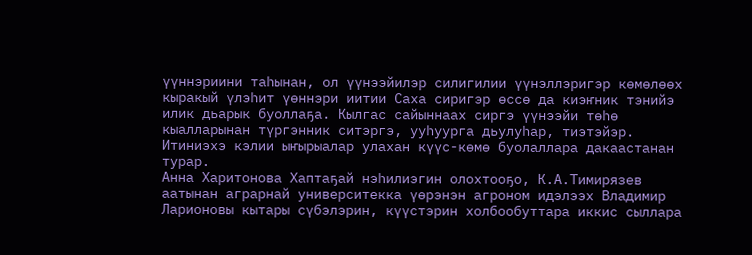үүннэриини таһынан, ол үүнээйилэр силигилии үүнэллэригэр көмөлөөх кыракый үлэһит үөннэри иитии Саха сиригэр өссө да киэҥник тэнийэ илик дьарык буоллаҕа. Кылгас сайыннаах сиргэ үүнээйи төһө кыалларынан түргэнник ситэргэ, ууһуурга дьулуһар, тиэтэйэр. Итиниэхэ кэлии ыҥырыалар улахан күүс-көмө буолаллара дакаастанан турар.
Анна Харитонова Хаптаҕай нэһилиэгин олохтооҕо, К.А.Тимирязев аатынан аграрнай университекка үөрэнэн агроном идэлээх Владимир Ларионовы кытары сүбэлэрин, күүстэрин холбообуттара иккис сыллара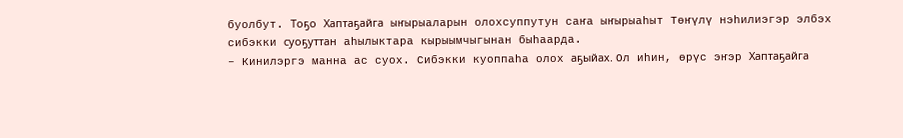буолбут. Тоҕо Хаптаҕайга ыҥырыаларын олохсуппутун саҥа ыҥырыаһыт Төҥүлү нэһилиэгэр элбэх сибэкки суоҕуттан аһылыктара кырыымчыгынан быһаарда.
‒ Кинилэргэ манна ас суох. Сибэкки куоппаһа олох аҕыйах. Ол иһин, өрүс эҥэр Хаптаҕайга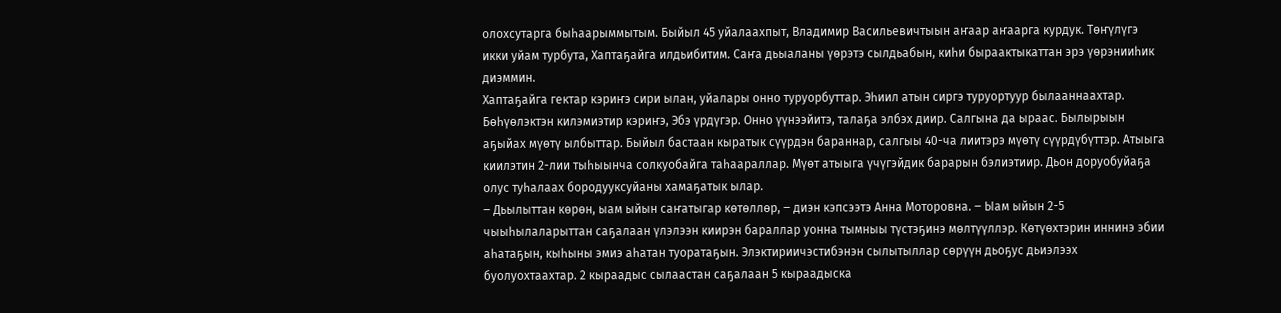олохсутарга быһаарыммытым. Быйыл 45 уйалаахпыт, Владимир Васильевичтыын аҥаар аҥаарга курдук. Төҥүлүгэ икки уйам турбута, Хаптаҕайга илдьибитим. Саҥа дьыаланы үөрэтэ сылдьабын, киһи быраактыкаттан эрэ үөрэнииһик диэммин.
Хаптаҕайга гектар кэриҥэ сири ылан, уйалары онно туруорбуттар. Эһиил атын сиргэ туруортуур былааннаахтар. Бөһүөлэктэн килэмиэтир кэриҥэ, Эбэ үрдүгэр. Онно үүнээйитэ, талаҕа элбэх диир. Салгына да ыраас. Былырыын аҕыйах мүөтү ылбыттар. Быйыл бастаан кыратык сүүрдэн бараннар, салгыы 40-ча лиитэрэ мүөтү сүүрдүбүттэр. Атыыга киилэтин 2-лии тыһыынча солкуобайга таһаараллар. Мүөт атыыга үчүгэйдик барарын бэлиэтиир. Дьон доруобуйаҕа олус туһалаах бородууксуйаны хамаҕатык ылар.
‒ Дьылыттан көрөн, ыам ыйын саҥатыгар көтөллөр, ‒ диэн кэпсээтэ Анна Моторовна. ‒ Ыам ыйын 2-5 чыыһылаларыттан саҕалаан үлэлээн киирэн бараллар уонна тымныы түстэҕинэ мөлтүүллэр. Көтүөхтэрин иннинэ эбии аһатаҕын, кыһыны эмиэ аһатан туоратаҕын. Элэктириичэстибэнэн сылытыллар сөрүүн дьоҕус дьиэлээх буолуохтаахтар. 2 кыраадыс сылаастан саҕалаан 5 кыраадыска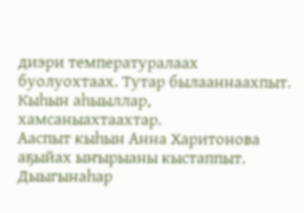диэри температуралаах буолуохтаах. Тутар былааннаахпыт. Кыһын аһыыллар, хамсаныахтаахтар.
Ааспыт кыһын Анна Харитонова аҕыйах ыҥырыаны кыстаппыт. Дыыгынаһар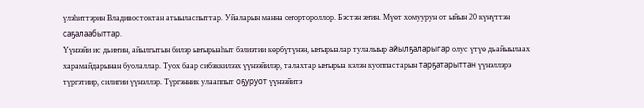үлэһиттэрин Владивостоктан атыыласпыттар. Уйаларын манна оҥортороллор. Бэстэн эҥин. Мүөт хомуурун от ыйын 20 күнүттэн саҕалаабыттар.
Үүнээйи ис дьиҥин, айылгытын билэр ыҥырыаһыт бэлиэтии көрбүтүнэн, ыҥырыалар тулалыыр айылҕаларыгар олус үтүө дьайыылаах харамайдарынан буолаллар. Туох баар сибэккилээх үүнээйилэр, талахтар ыҥырыа кэлэн куоппастарын тарҕатарыттан үүнэллэрэ түргэтиир, силигии үүнэллэр. Түргэнник улааппыт оҕуруот үүнээйитэ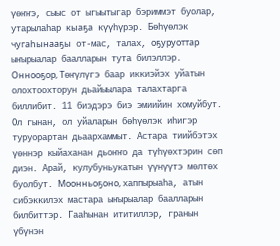үөҥҥэ, сыыс от ыгыытыгар бэриммэт буолар, утарылаһар кыаҕа күүһүрэр. Бөһүөлэк чугаһынааҕы от-мас, талах, оҕуруоттар ыҥырыалар баалларын тута билэллэр. Оннооҕор, Төҥүлүгэ баар иккиэйэх уйатын олохтоохторун дьайыылара талахтарга биллибит. 11 биэдэрэ биэ эмиийин хомуйбут. Ол гынан, ол уйаларын бөһүөлэк иһигэр туруорартан дьаархаммыт. Астара тиийбэтэх үөннэр кыйаханан дьоҥҥо да түһүөхтэрин сөп диэн. Арай, кулубуньукатын үүнүүтэ мөлтөх буолбут. Моонньоҕоно, хаппырыаһа, атын сибэккилэх мастара ыҥырыалар баалларын билбиттэр. Гааһынан ититиллэр, гранын үбүнэн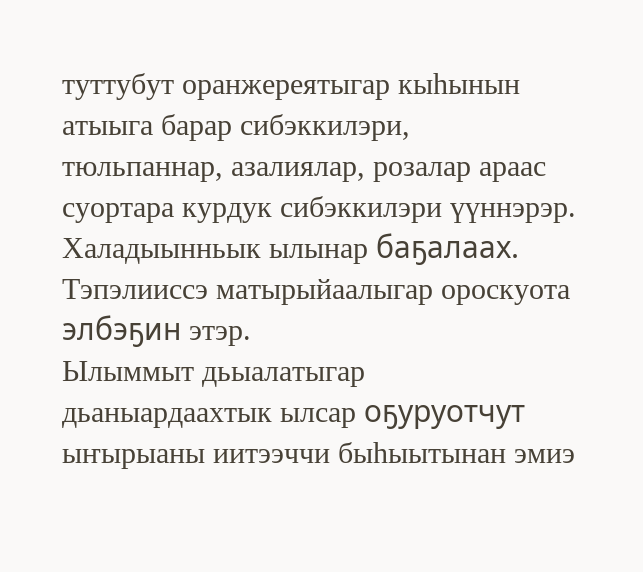туттубут оранжереятыгар кыһынын атыыга барар сибэккилэри, тюльпаннар, азалиялар, розалар араас суортара курдук сибэккилэри үүннэрэр. Халадыынньык ылынар баҕалаах. Тэпэлииссэ матырыйаалыгар ороскуота элбэҕин этэр.
Ылыммыт дьыалатыгар дьаныардаахтык ылсар оҕуруотчут ыҥырыаны иитээччи быһыытынан эмиэ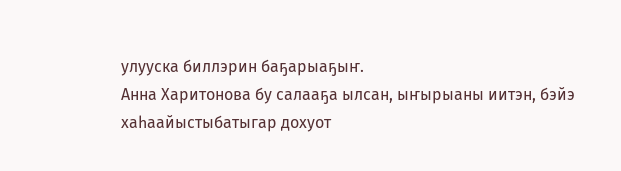улууска биллэрин баҕарыаҕыҥ.
Анна Харитонова бу салааҕа ылсан, ыҥырыаны иитэн, бэйэ хаһаайыстыбатыгар дохуот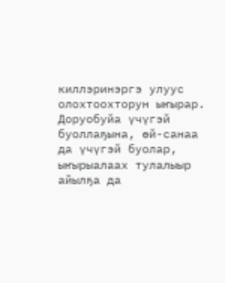киллэринэргэ улуус олохтоохторун ыҥырар. Доруобуйа үчүгэй буоллаҕына, өй-санаа да үчүгэй буолар, ыҥырыалаах тулалыыр айылҕа да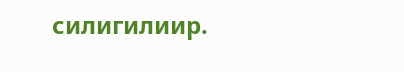силигилиир.